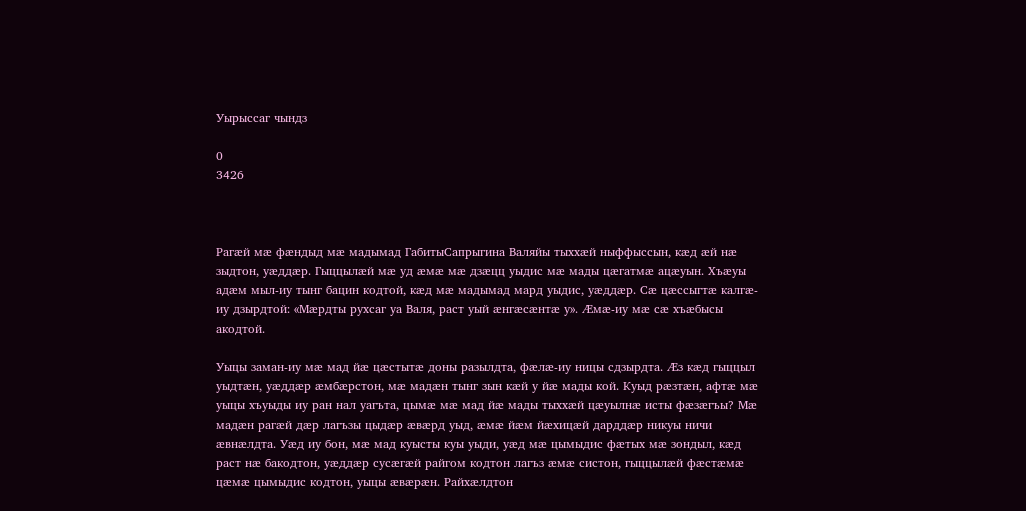Уырыссаг чындз

0
3426



Рагæй мæ фæндыд мæ мадымад ГабитыСапрыгина Валяйы тыххæй ныффыссын, кæд æй нæ зыдтон, уæддæр. Гыццылæй мæ уд æмæ мæ дзæцц уыдис мæ мады цæгатмæ ацæуын. Хъæуы адæм мыл-иу тынг бацин кодтой, кæд мæ мадымад мард уыдис, уæддæр. Сæ цæссыгтæ калгæ-иу дзырдтой: «Мæрдты рухсаг уа Валя, раст уый æнгæсæнтæ у». Æмæ-иу мæ сæ хъæбысы акодтой.

Уыцы заман-иу мæ мад йæ цæстытæ доны разылдта, фæлæ-иу ницы сдзырдта. Æз кæд гыццыл уыдтæн, уæддæр æмбæрстон, мæ мадæн тынг зын кæй у йæ мады кой. Куыд рæзтæн, афтæ мæ уыцы хъуыды иу ран нал уагъта, цымæ мæ мад йæ мады тыххæй цæуылнæ исты фæзæгъы? Мæ мадæн рагæй дæр лагъзы цыдæр æвæрд уыд, æмæ йæм йæхицæй дарддæр никуы ничи æвнæлдта. Уæд иу бон, мæ мад куысты куы уыди, уæд мæ цымыдис фæтых мæ зондыл, кæд раст нæ бакодтон, уæддæр сусæгæй райгом кодтон лагъз æмæ систон, гыццылæй фæстæмæ цæмæ цымыдис кодтон, уыцы æвæрæн. Райхæлдтон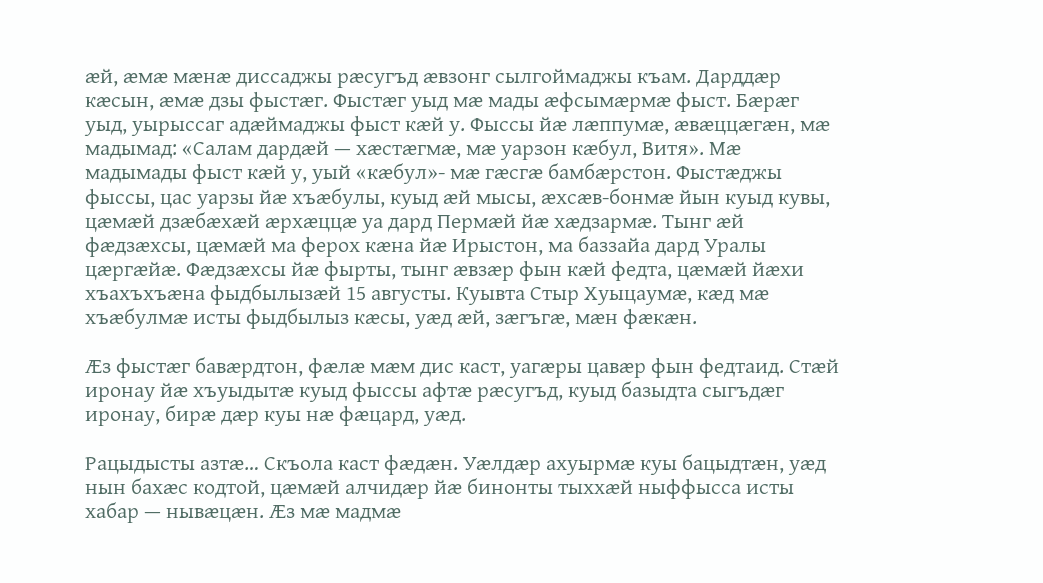æй, æмæ мæнæ диссаджы рæсугъд æвзонг сылгоймаджы къам. Дарддæр кæсын, æмæ дзы фыстæг. Фыстæг уыд мæ мады æфсымæрмæ фыст. Бæрæг уыд, уырыссаг адæймаджы фыст кæй у. Фыссы йæ лæппумæ, æвæццæгæн, мæ мадымад: «Салам дардæй — хæстæгмæ, мæ уарзон кæбул, Витя». Мæ мадымады фыст кæй у, уый «кæбул»- мæ гæсгæ бамбæрстон. Фыстæджы фыссы, цас уарзы йæ хъæбулы, куыд æй мысы, æхсæв-бонмæ йын куыд кувы, цæмæй дзæбæхæй æрхæццæ уа дард Пермæй йæ хæдзармæ. Тынг æй фæдзæхсы, цæмæй ма ферох кæна йæ Ирыстон, ма баззайа дард Уралы цæргæйæ. Фæдзæхсы йæ фырты, тынг æвзæр фын кæй федта, цæмæй йæхи хъахъхъæна фыдбылызæй 15 августы. Куывта Стыр Хуыцаумæ, кæд мæ хъæбулмæ исты фыдбылыз кæсы, уæд æй, зæгъгæ, мæн фæкæн.

Æз фыстæг бавæрдтон, фæлæ мæм дис каст, уагæры цавæр фын федтаид. Стæй иронау йæ хъуыдытæ куыд фыссы афтæ рæсугъд, куыд базыдта сыгъдæг иронау, бирæ дæр куы нæ фæцард, уæд.

Рацыдысты азтæ… Скъола каст фæдæн. Уæлдæр ахуырмæ куы бацыдтæн, уæд нын бахæс кодтой, цæмæй алчидæр йæ бинонты тыххæй ныффысса исты хабар — нывæцæн. Æз мæ мадмæ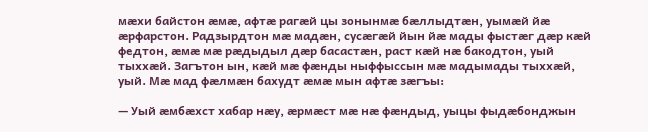мæхи байстон æмæ, афтæ рагæй цы зонынмæ бæллыдтæн, уымæй йæ æрфарстон. Радзырдтон мæ мадæн, сусæгæй йын йæ мады фыстæг дæр кæй федтон, æмæ мæ рæдыдыл дæр басастæн, раст кæй нæ бакодтон, уый тыххæй. Загътон ын, кæй мæ фæнды ныффыссын мæ мадымады тыххæй, уый. Мæ мад фæлмæн бахудт æмæ мын афтæ зæгъы:

— Уый æмбæхст хабар нæу, æрмæст мæ нæ фæндыд, уыцы фыдæбонджын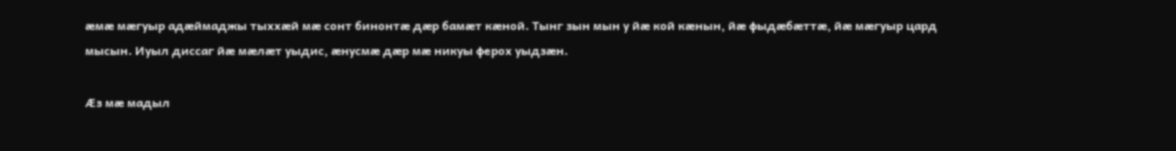æмæ мæгуыр адæймаджы тыххæй мæ сонт бинонтæ дæр бамæт кæной. Тынг зын мын у йæ кой кæнын, йæ фыдæбæттæ, йæ мæгуыр цард мысын. Иуыл диссаг йæ мæлæт уыдис, æнусмæ дæр мæ никуы ферох уыдзæн.

Æз мæ мадыл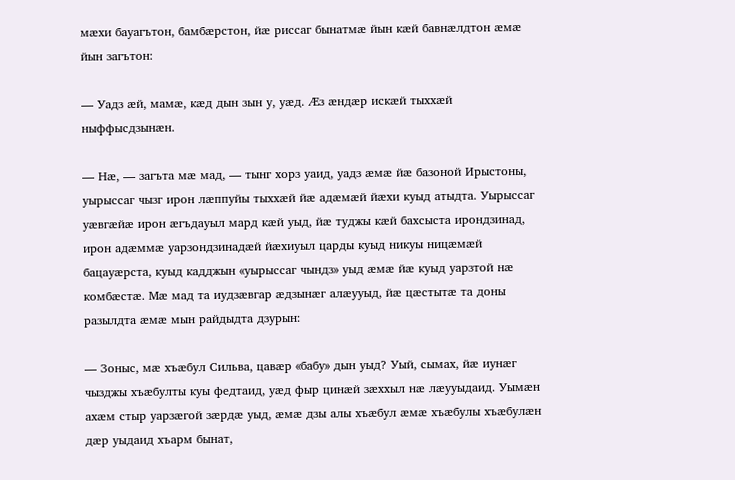мæхи бауагътон, бамбæрстон, йæ риссаг бынатмæ йын кæй бавнæлдтон æмæ йын загътон:

— Уадз æй, мамæ, кæд дын зын у, уæд. Æз æндæр искæй тыххæй ныффысдзынæн.

— Нæ, — загъта мæ мад, — тынг хорз уаид, уадз æмæ йæ базоной Ирыстоны, уырыссаг чызг ирон лæппуйы тыххæй йæ адæмæй йæхи куыд атыдта. Уырыссаг уæвгæйæ ирон æгъдауыл мард кæй уыд, йæ туджы кæй бахсыста ирондзинад, ирон адæммæ уарзондзинадæй йæхиуыл царды куыд никуы ницæмæй бацауæрста, куыд кадджын «уырыссаг чындз» уыд æмæ йæ куыд уарзтой нæ комбæстæ. Мæ мад та иудзæвгар æдзынæг алæууыд, йæ цæстытæ та доны разылдта æмæ мын райдыдта дзурын:

— Зоныс, мæ хъæбул Сильва, цавæр «бабу» дын уыд? Уый, сымах, йæ иунæг чызджы хъæбулты куы федтаид, уæд фыр цинæй зæххыл нæ лæууыдаид. Уымæн ахæм стыр уарзæгой зæрдæ уыд, æмæ дзы алы хъæбул æмæ хъæбулы хъæбулæн дæр уыдаид хъарм бынат,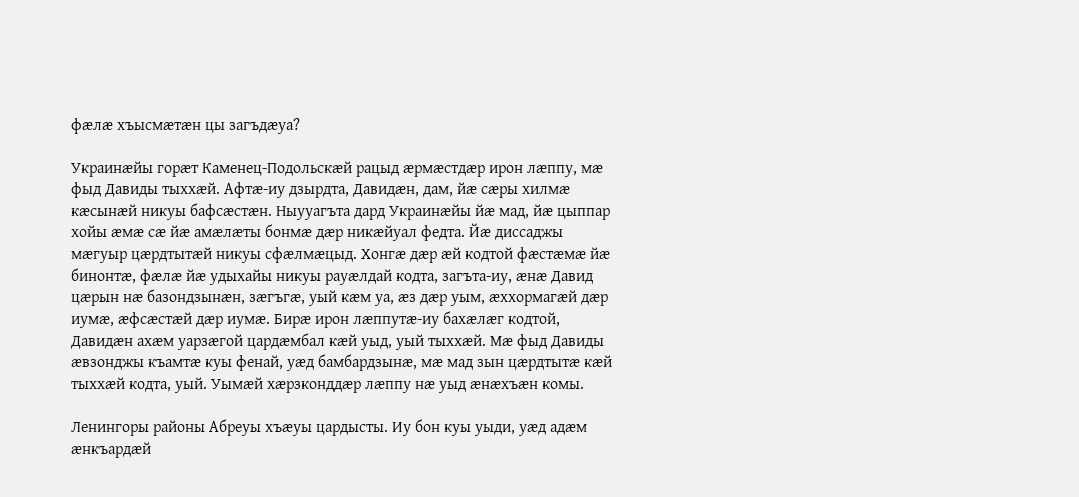фæлæ хъысмæтæн цы загъдæуа?

Украинæйы горæт Каменец-Подольскæй рацыд æрмæстдæр ирон лæппу, мæ фыд Давиды тыххæй. Афтæ-иу дзырдта, Давидæн, дам, йæ сæры хилмæ кæсынæй никуы бафсæстæн. Ныууагъта дард Украинæйы йæ мад, йæ цыппар хойы æмæ сæ йæ амæлæты бонмæ дæр никæйуал федта. Йæ диссаджы мæгуыр цæрдтытæй никуы сфæлмæцыд. Хонгæ дæр æй кодтой фæстæмæ йæ бинонтæ, фæлæ йæ удыхайы никуы рауæлдай кодта, загъта-иу, æнæ Давид цæрын нæ базондзынæн, зæгъгæ, уый кæм уа, æз дæр уым, æххормагæй дæр иумæ, æфсæстæй дæр иумæ. Бирæ ирон лæппутæ-иу бахæлæг кодтой, Давидæн ахæм уарзæгой цардæмбал кæй уыд, уый тыххæй. Мæ фыд Давиды æвзонджы къамтæ куы фенай, уæд бамбардзынæ, мæ мад зын цæрдтытæ кæй тыххæй кодта, уый. Уымæй хæрзконддæр лæппу нæ уыд æнæхъæн комы.

Ленингоры районы Абреуы хъæуы цардысты. Иу бон куы уыди, уæд адæм æнкъардæй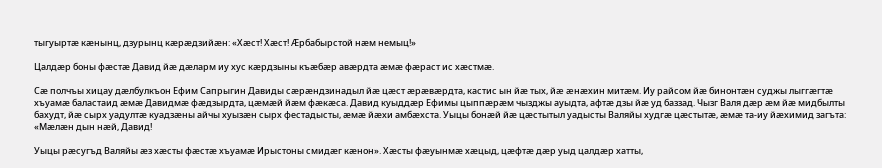тыгуыртæ кæнынц, дзурынц кæрæдзийæн: «Хæст! Хæст! Æрбабырстой нæм немыц!»

Цалдæр боны фæстæ Давид йæ дæларм иу хус кæрдзыны къæбæр авæрдта æмæ фæраст ис хæстмæ.

Сæ полчъы хицау дæлбулкъон Ефим Сапрыгин Давиды сæрæндзинадыл йæ цæст æрæвæрдта, кастис ын йæ тых, йæ æнæхин митæм. Иу райсом йæ бинонтæн суджы лыггæгтæ хъуамæ баластаид æмæ Давидмæ фæдзырдта, цæмæй йæм фæкæса. Давид куыддæр Ефимы цыппæрæм чызджы ауыдта, афтæ дзы йæ уд баззад. Чызг Валя дæр æм йæ мидбылты бахудт, йæ сырх уадултæ куадзæны айчы хуызæн сырх фестадысты, æмæ йæхи амбæхста. Уыцы бонæй йæ цæстытыл уадысты Валяйы худгæ цæстытæ, æмæ та-иу йæхимид загъта: «Мæлæн дын нæй, Давид!

Уыцы рæсугъд Валяйы æз хæсты фæстæ хъуамæ Ирыстоны смидæг кæнон». Хæсты фæуынмæ хæцыд, цæфтæ дæр уыд цалдæр хатты,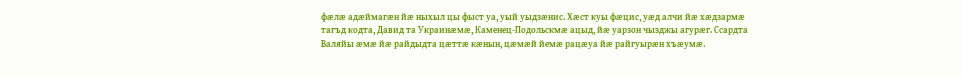фæлæ адæймагæн йæ ныхыл цы фыст уа, уый уыдзæнис. Хæст куы фæцис, уæд алчи йæ хæдзармæ тагъд кодта, Давид та Украинæмæ, Каменец-Подольскмæ ацыд, йæ уарзон чызджы агурæг. Ссардта Валяйы æмæ йæ райдыдта цæттæ кæнын, цæмæй йемæ рацæуа йæ райгуырæн хъæумæ.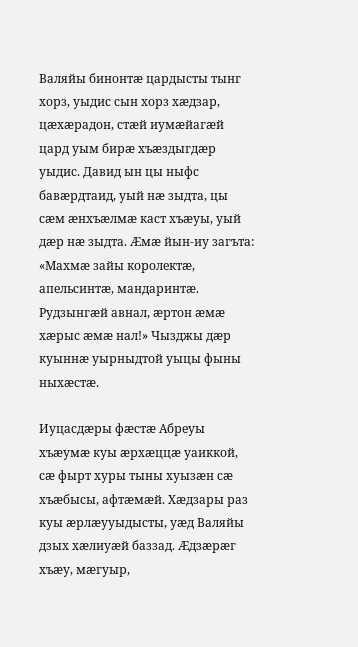Валяйы бинонтæ цардысты тынг хорз, уыдис сын хорз хæдзар, цæхæрадон, стæй иумæйагæй цард уым бирæ хъæздыгдæр уыдис. Давид ын цы ныфс бавæрдтаид, уый нæ зыдта, цы сæм æнхъæлмæ каст хъæуы, уый дæр нæ зыдта. Æмæ йын-иу загъта: «Махмæ зайы королектæ, апельсинтæ, мандаринтæ. Рудзынгæй авнал, æртон æмæ хæрыс æмæ нал!» Чызджы дæр куыннæ уырныдтой уыцы фыны ныхæстæ.

Иуцасдæры фæстæ Абреуы хъæумæ куы æрхæццæ уаиккой, сæ фырт хуры тыны хуызæн сæ хъæбысы, афтæмæй. Хæдзары раз куы æрлæууыдысты, уæд Валяйы дзых хæлиуæй баззад. Æдзæрæг хъæу, мæгуыр,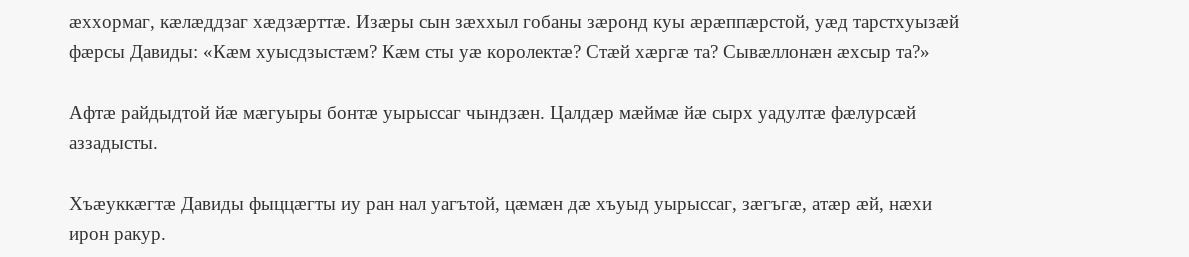æххормаг, кæлæддзаг хæдзæрттæ. Изæры сын зæххыл гобаны зæронд куы æрæппæрстой, уæд тарстхуызæй фæрсы Давиды: «Кæм хуысдзыстæм? Кæм сты уæ королектæ? Стæй хæргæ та? Сывæллонæн æхсыр та?»

Афтæ райдыдтой йæ мæгуыры бонтæ уырыссаг чындзæн. Цалдæр мæймæ йæ сырх уадултæ фæлурсæй аззадысты.

Хъæуккæгтæ Давиды фыццæгты иу ран нал уагътой, цæмæн дæ хъуыд уырыссаг, зæгъгæ, атæр æй, нæхи ирон ракур.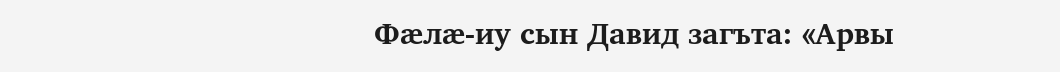Фæлæ-иу сын Давид загъта: «Арвы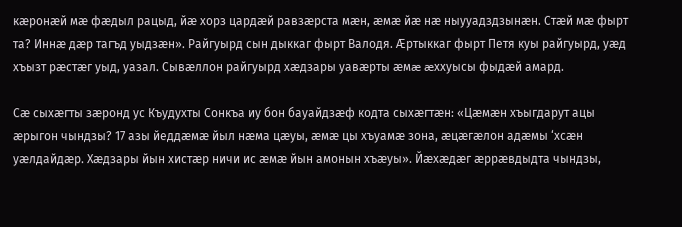кæронæй мæ фæдыл рацыд, йæ хорз цардæй равзæрста мæн, æмæ йæ нæ ныууадздзынæн. Стæй мæ фырт та? Иннæ дæр тагъд уыдзæн». Райгуырд сын дыккаг фырт Валодя. Æртыккаг фырт Петя куы райгуырд, уæд хъызт рæстæг уыд, уазал. Сывæллон райгуырд хæдзары уавæрты æмæ æххуысы фыдæй амард.

Сæ сыхæгты зæронд ус Къудухты Сонкъа иу бон бауайдзæф кодта сыхæгтæн: «Цæмæн хъыгдарут ацы æрыгон чындзы? 17 азы йеддæмæ йыл нæма цæуы, æмæ цы хъуамæ зона, æцæгæлон адæмы ‘хсæн уæлдайдæр. Хæдзары йын хистæр ничи ис æмæ йын амонын хъæуы». Йæхæдæг æррæвдыдта чындзы,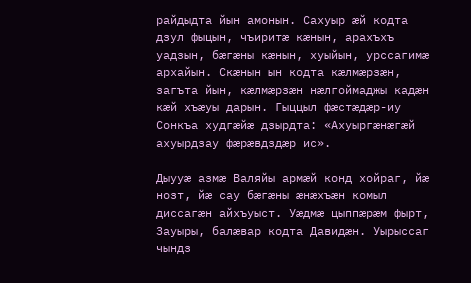райдыдта йын амонын. Сахуыр æй кодта дзул фыцын, чъиритæ кæнын, арахъхъ уадзын, бæгæны кæнын, хуыйын, урссагимæ архайын. Скæнын ын кодта кæлмæрзæн, загъта йын, кæлмæрзæн нæлгоймаджы кадæн кæй хъæуы дарын. Гыццыл фæстæдæр-иу Сонкъа худгæйæ дзырдта: «Ахуыргæнæгæй ахуырдзау фæрæвдздæр ис».

Дыууæ азмæ Валяйы армæй конд хойраг, йæ нозт, йæ сау бæгæны æнæхъæн комыл диссагæн айхъуыст. Уæдмæ цыппæрæм фырт, Зауыры, балæвар кодта Давидæн. Уырыссаг чындз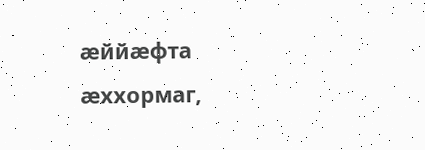æййæфта æххормаг,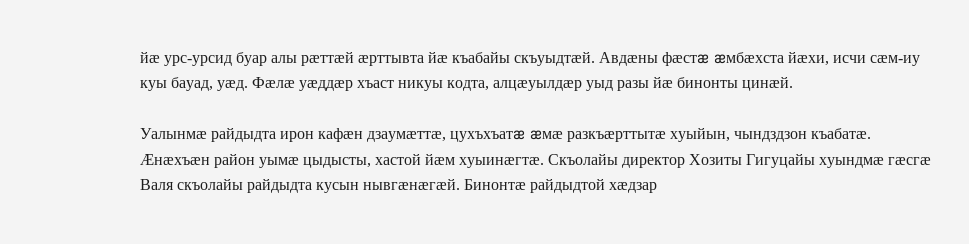йæ урс-урсид буар алы рæттæй æрттывта йæ къабайы скъуыдтæй. Авдæны фæстæ æмбæхста йæхи, исчи сæм-иу куы бауад, уæд. Фæлæ уæддæр хъаст никуы кодта, алцæуылдæр уыд разы йæ бинонты цинæй.

Уалынмæ райдыдта ирон кафæн дзаумæттæ, цухъхъатæ æмæ разкъæрттытæ хуыйын, чындздзон къабатæ. Æнæхъæн район уымæ цыдысты, хастой йæм хуыинæгтæ. Скъолайы директор Хозиты Гигуцайы хуындмæ гæсгæ Валя скъолайы райдыдта кусын нывгæнæгæй. Бинонтæ райдыдтой хæдзар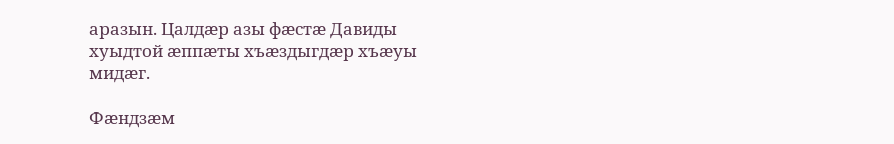аразын. Цалдæр азы фæстæ Давиды хуыдтой æппæты хъæздыгдæр хъæуы мидæг.

Фæндзæм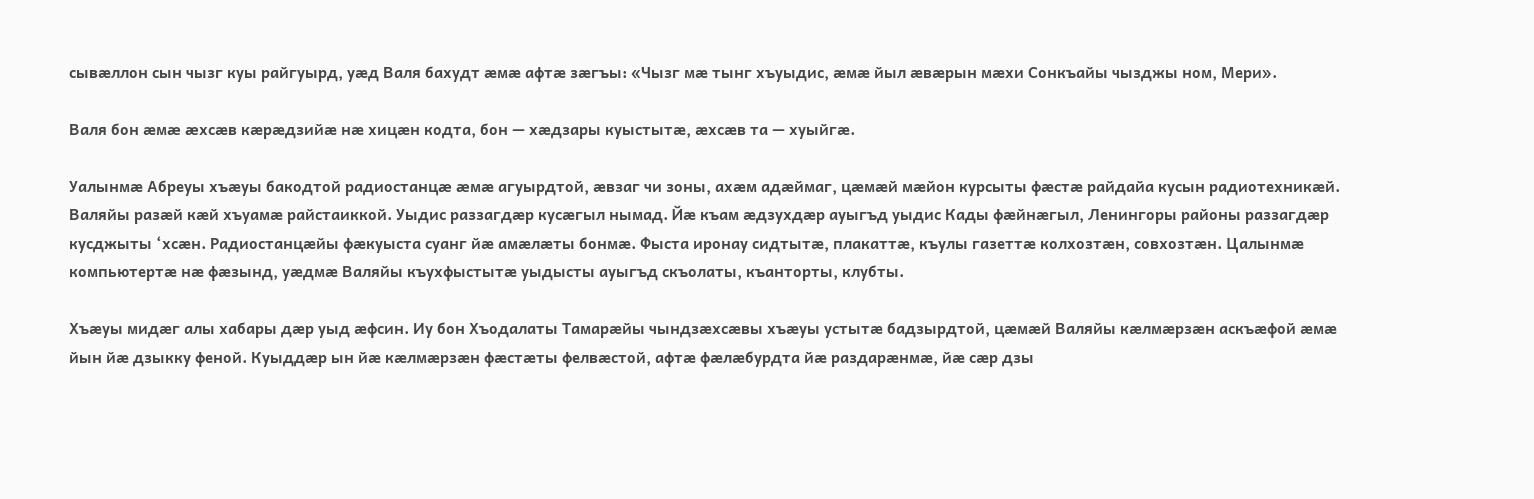сывæллон сын чызг куы райгуырд, уæд Валя бахудт æмæ афтæ зæгъы: «Чызг мæ тынг хъуыдис, æмæ йыл æвæрын мæхи Сонкъайы чызджы ном, Мери».

Валя бон æмæ æхсæв кæрæдзийæ нæ хицæн кодта, бон — хæдзары куыстытæ, æхсæв та — хуыйгæ.

Уалынмæ Абреуы хъæуы бакодтой радиостанцæ æмæ агуырдтой, æвзаг чи зоны, ахæм адæймаг, цæмæй мæйон курсыты фæстæ райдайа кусын радиотехникæй. Валяйы разæй кæй хъуамæ райстаиккой. Уыдис раззагдæр кусæгыл нымад. Йæ къам æдзухдæр ауыгъд уыдис Кады фæйнæгыл, Ленингоры районы раззагдæр кусджыты ‘хсæн. Радиостанцæйы фæкуыста суанг йæ амæлæты бонмæ. Фыста иронау сидтытæ, плакаттæ, къулы газеттæ колхозтæн, совхозтæн. Цалынмæ компьютертæ нæ фæзынд, уæдмæ Валяйы къухфыстытæ уыдысты ауыгъд скъолаты, къанторты, клубты.

Хъæуы мидæг алы хабары дæр уыд æфсин. Иу бон Хъодалаты Тамарæйы чындзæхсæвы хъæуы устытæ бадзырдтой, цæмæй Валяйы кæлмæрзæн аскъæфой æмæ йын йæ дзыкку феной. Куыддæр ын йæ кæлмæрзæн фæстæты фелвæстой, афтæ фæлæбурдта йæ раздарæнмæ, йæ сæр дзы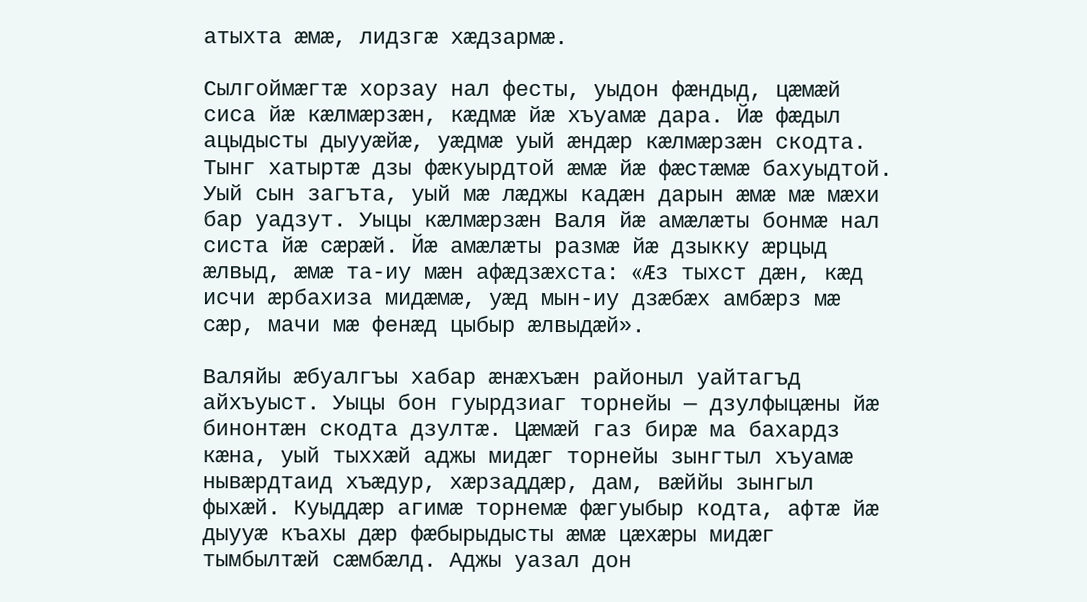атыхта æмæ, лидзгæ хæдзармæ.

Сылгоймæгтæ хорзау нал фесты, уыдон фæндыд, цæмæй сиса йæ кæлмæрзæн, кæдмæ йæ хъуамæ дара. Йæ фæдыл ацыдысты дыууæйæ, уæдмæ уый æндæр кæлмæрзæн скодта. Тынг хатыртæ дзы фæкуырдтой æмæ йæ фæстæмæ бахуыдтой. Уый сын загъта, уый мæ лæджы кадæн дарын æмæ мæ мæхи бар уадзут. Уыцы кæлмæрзæн Валя йæ амæлæты бонмæ нал систа йæ сæрæй. Йæ амæлæты размæ йæ дзыкку æрцыд æлвыд, æмæ та-иу мæн афæдзæхста: «Æз тыхст дæн, кæд исчи æрбахиза мидæмæ, уæд мын-иу дзæбæх амбæрз мæ сæр, мачи мæ фенæд цыбыр æлвыдæй».

Валяйы æбуалгъы хабар æнæхъæн районыл уайтагъд айхъуыст. Уыцы бон гуырдзиаг торнейы — дзулфыцæны йæ бинонтæн скодта дзултæ. Цæмæй газ бирæ ма бахардз кæна, уый тыххæй аджы мидæг торнейы зынгтыл хъуамæ нывæрдтаид хъæдур, хæрзаддæр, дам, вæййы зынгыл фыхæй. Куыддæр агимæ торнемæ фæгуыбыр кодта, афтæ йæ дыууæ къахы дæр фæбырыдысты æмæ цæхæры мидæг тымбылтæй сæмбæлд. Аджы уазал дон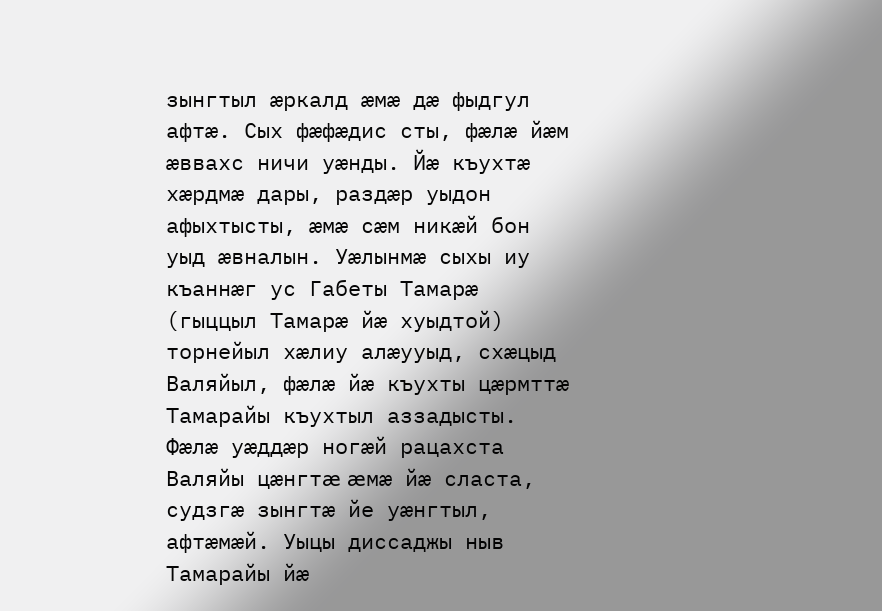зынгтыл æркалд æмæ дæ фыдгул афтæ. Сых фæфæдис сты, фæлæ йæм æввахс ничи уæнды. Йæ къухтæ хæрдмæ дары, раздæр уыдон афыхтысты, æмæ сæм никæй бон уыд æвналын. Уæлынмæ сыхы иу къаннæг ус Габеты Тамарæ (гыццыл Тамарæ йæ хуыдтой) торнейыл хæлиу алæууыд, схæцыд Валяйыл, фæлæ йæ къухты цæрмттæ Тамарайы къухтыл аззадысты. Фæлæ уæддæр ногæй рацахста Валяйы цæнгтæ æмæ йæ сласта, судзгæ зынгтæ йе уæнгтыл, афтæмæй. Уыцы диссаджы ныв Тамарайы йæ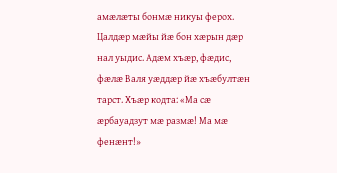амæлæты бонмæ никуы ферох. Цалдæр мæйы йæ бон хæрын дæр нал уыдис. Адæм хъæр, фæдис, фæлæ Валя уæддæр йæ хъæбултæн тарст. Хъæр кодта: «Ма сæ æрбауадзут мæ размæ! Ма мæ фенæнт!»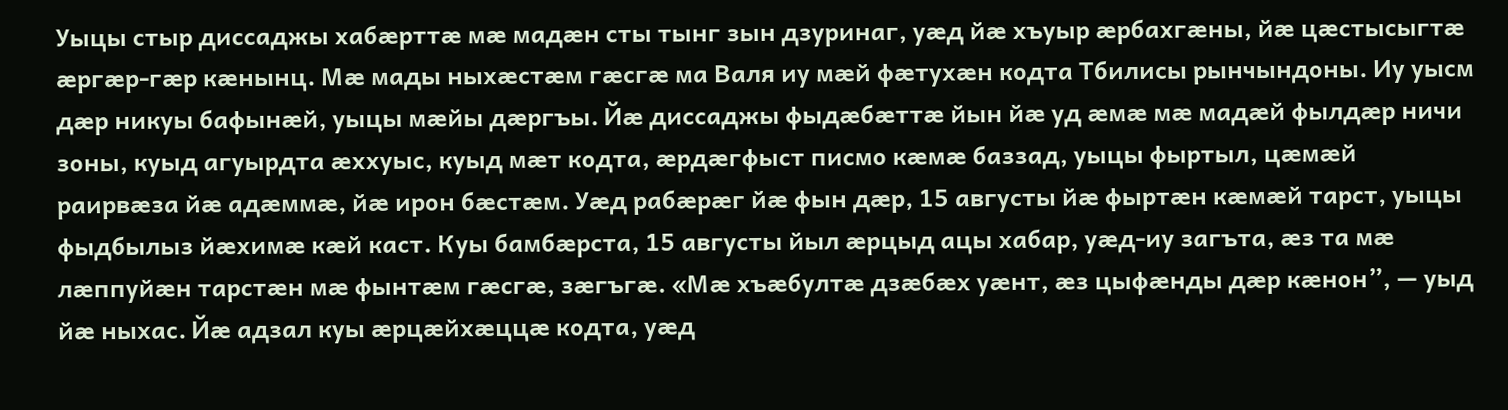Уыцы стыр диссаджы хабæрттæ мæ мадæн сты тынг зын дзуринаг, уæд йæ хъуыр æрбахгæны, йæ цæстысыгтæ æргæр-гæр кæнынц. Мæ мады ныхæстæм гæсгæ ма Валя иу мæй фæтухæн кодта Тбилисы рынчындоны. Иу уысм дæр никуы бафынæй, уыцы мæйы дæргъы. Йæ диссаджы фыдæбæттæ йын йæ уд æмæ мæ мадæй фылдæр ничи зоны, куыд агуырдта æххуыс, куыд мæт кодта, æрдæгфыст писмо кæмæ баззад, уыцы фыртыл, цæмæй раирвæза йæ адæммæ, йæ ирон бæстæм. Уæд рабæрæг йæ фын дæр, 15 августы йæ фыртæн кæмæй тарст, уыцы фыдбылыз йæхимæ кæй каст. Куы бамбæрста, 15 августы йыл æрцыд ацы хабар, уæд-иу загъта, æз та мæ лæппуйæн тарстæн мæ фынтæм гæсгæ, зæгъгæ. «Мæ хъæбултæ дзæбæх уæнт, æз цыфæнды дæр кæнон”, — уыд йæ ныхас. Йæ адзал куы æрцæйхæццæ кодта, уæд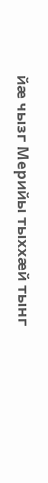йæ чызг Мерийы тыххæй тынг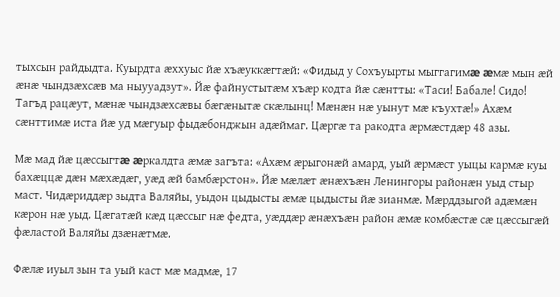тыхсын райдыдта. Куырдта æххуыс йæ хъæуккæгтæй: «Фидыд у Сохъуырты мыггагимæ æмæ мын æй æнæ чындзæхсæв ма ныууадзут». Йæ файнустытæм хъæр кодта йæ сæнтты: «Таси! Бабале! Сидо! Тагъд рацæут, мæнæ чындзæхсæвы бæгæнытæ скæлынц! Мæнæн нæ уынут мæ къухтæ!» Ахæм сæнттимæ иста йæ уд мæгуыр фыдæбонджын адæймаг. Цæргæ та ракодта æрмæстдæр 48 азы.

Мæ мад йæ цæссыгтæ æркалдта æмæ загъта: «Ахæм æрыгонæй амард, уый æрмæст уыцы кармæ куы бахæццæ дæн мæхæдæг, уæд æй бамбæрстон». Йæ мæлæт æнæхъæн Ленингоры районæн уыд стыр маст. Чидæриддæр зыдта Валяйы, уыдон цыдысты æмæ цыдысты йæ зианмæ. Мæрддзыгой адæмæн кæрон нæ уыд. Цæгатæй кæд цæссыг нæ федта, уæддæр æнæхъæн район æмæ комбæстæ сæ цæссыгæй фæластой Валяйы дзæнæтмæ.

Фæлæ иуыл зын та уый каст мæ мадмæ, 17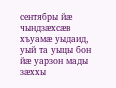сентябры йæ чындзæхсæв хъуамæ уыдаид, уый та уыцы бон йæ уарзон мады зæххы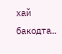хай бакодта…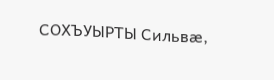СОХЪУЫРТЫ Сильвæ,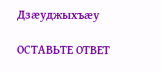Дзæуджыхъæу

ОСТАВЬТЕ ОТВЕТ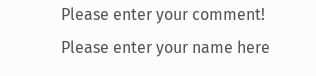Please enter your comment!
Please enter your name here